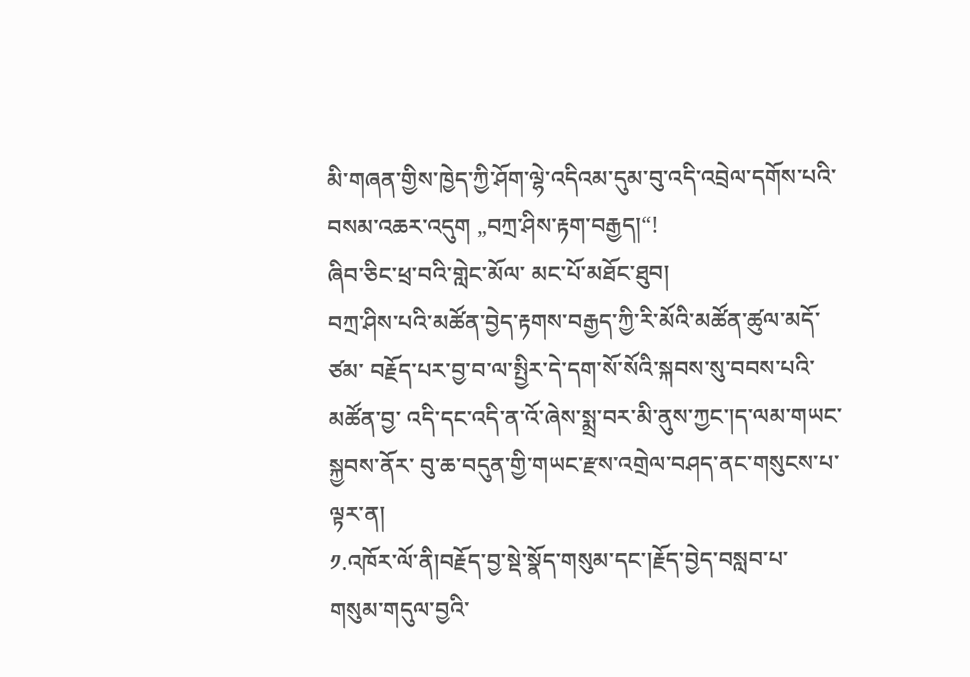མི་གཞན་གྱིས་ཁྱེད་ཀྱི་ཤོག་ལྷེ་འདིའམ་དུམ་བུ་འདི་འབྲེལ་དགོས་པའི་བསམ་འཆར་འདུག „བཀྲ་ཤིས་རྟག་བརྒྱད།“!
ཞིབ་ཅིང་ཕྲ་བའི་གླེང་མོལ་ མང་པོ་མཐོང་ཐུབ།
བཀྲ་ཤིས་པའི་མཚོན་བྱེད་རྟགས་བརྒྱད་ཀྱི་རི་མོའི་མཚོན་ཚུལ་མདོ་ཙམ་ བརྗོད་པར་བྱ་བ་ལ་སྤྱིར་དེ་དག་སོ་སོའི་སྐབས་སུ་བབས་པའི་མཚོན་བྱ་ འདི་དང་འདི་ན་འོ་ཞེས་སྨྲ་བར་མི་ནུས་ཀྱང་།ད་ལམ་གཡང་སྐྱབས་ནོར་ བུ་ཆ་བདུན་གྱི་གཡང་རྫས་འགྲེལ་བཤད་ནང་གསུངས་པ་ལྟར་ན།
༡.འཁོར་ལོ་ནི།བརྗོད་བྱ་སྡེ་སྣོད་གསུམ་དང་།རྗོད་བྱེད་བསླབ་པ་ གསུམ་གདུལ་བྱའི་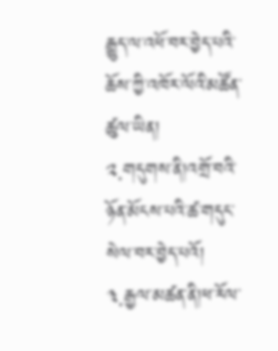རྒྱུད་ལ་འཕོ་བར་བྱེད་པའི་ཆོས་ཀྱི་འཁོར་ལོའི་མཚོན་ཚུལ་ཡིན།
༢.གདུགས་ནི།འགྲོ་བའི་ཉོན་མོངས་པའི་ཚ་གདུང་སེལ་བར་བྱེད་པའོ།
༣.རྒྱལ་མཚན་ནི།ཕ་རོལ་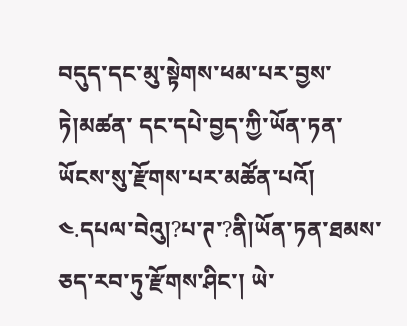བདུད་དང་མུ་སྟེགས་ཕམ་པར་བྱས་ཏེ།མཚན་ དང་དཔེ་བྱད་ཀྱི་ཡོན་ཏན་ཡོངས་སུ་རྫོགས་པར་མཚོན་པའོ།
༤.དཔལ་བེའུ།?པ་ཊ་?ནི།ཡོན་ཏན་ཐམས་ཅད་རབ་ཏུ་རྫོགས་ཤིང་། ཡེ་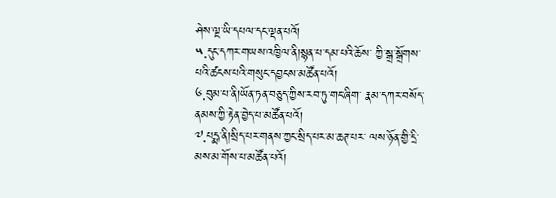ཤེས་ལྔ་ཡི་དཔལ་དང་ལྡན་པའོ།
༥.དུང་དཀར་གཡས་འཁྱིལ་ནི།སྙན་པ་དམ་པའི་ཆོས་ ཀྱི་སྒྲ་སྒྲོགས་པའི་ཚངས་པའི་གསུང་དབྱངས་མཚོན་པའོ།
༦.བུམ་པ་ནི།ཡོན་ཏན་བཅུད་ཀྱིས་རབ་ཏུ་གང་ཞིག་ རྣམ་དཀར་བསོད་ནམས་ཀྱི་རྟེན་བྱེད་པ་མཚོན་པའོ།
༧.པདྨ་ནི།སྲིད་པར་གནས་ཀྱང་སྲིད་པར་མ་ཆཊ་པར་ ལས་ཉོན་གྱི་དྲི་མས་མ་གོས་པ་མཚོན་པའོ།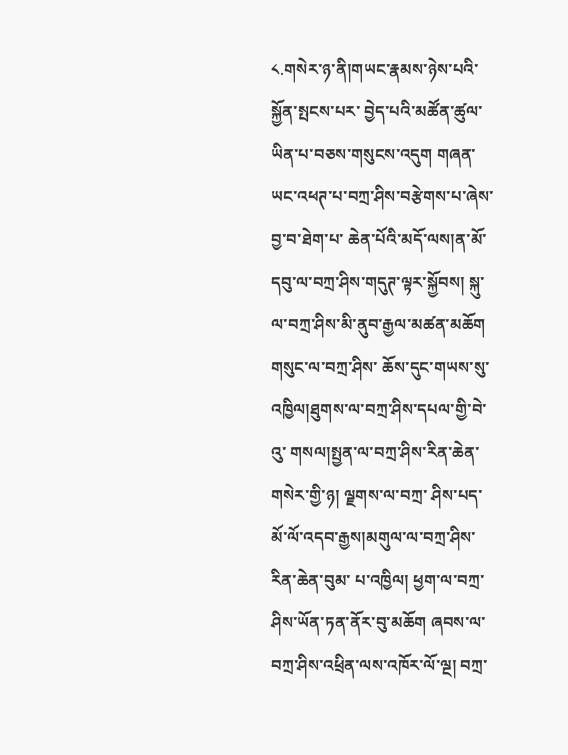༨.གསེར་ཉ་ནི།གཡང་རྣམས་ཉེས་པའི་སྐྱོན་སྤངས་པར་ བྱེད་པའི་མཚོན་ཚུལ་ཡིན་པ་བཅས་གསུངས་འདུག གཞན་ ཡང་འཕཊ་པ་བཀྲ་ཤིས་བརྩེགས་པ་ཞེས་བྱ་བ་ཐེག་པ་ ཆེན་པོའི་མདོ་ལས།ན་མོ་དབུ་ལ་བཀྲ་ཤིས་གདུཊ་ལྟར་སྐྱོབས། སྐུ་ལ་བཀྲ་ཤིས་མི་ནུབ་རྒྱལ་མཚན་མཆོག གསུང་ལ་བཀྲ་ཤིས་ ཆོས་དུང་གཡས་སུ་འཁྱིལ།ཐུགས་ལ་བཀྲ་ཤིས་དཔལ་གྱི་བེ་འུ་ གསལ།སྤྱན་ལ་བཀྲ་ཤིས་རིན་ཆེན་གསེར་གྱི་ཉ། ལྗགས་ལ་བཀྲ་ ཤིས་པད་མོ་ལོ་འདབ་རྒྱས།མགུལ་ལ་བཀྲ་ཤིས་རིན་ཆེན་བུམ་ པ་འཁྱིལ། ཕྱག་ལ་བཀྲ་ཤིས་ཡོན་ཏན་ནོར་བུ་མཆོག ཞབས་ལ་ བཀྲ་ཤིས་འཕྲིན་ལས་འཁོར་ལོ་ལྔ། བཀྲ་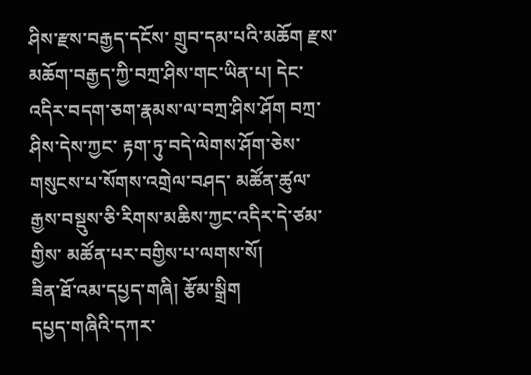ཤིས་རྫས་བརྒྱད་དངོས་ གྲུབ་དམ་པའི་མཆོག རྫས་མཆོག་བརྒྱད་ཀྱི་བཀྲ་ཤིས་གང་ཡིན་པ། དེང་འདིར་བདག་ཅག་རྣམས་ལ་བཀྲ་ཤིས་ཤོག བཀྲ་ཤིས་དེས་ཀྱང་ རྟག་ཏུ་བདེ་ལེགས་ཤོག་ཅེས་གསུངས་པ་སོགས་འགྲེལ་བཤད་ མཚོན་ཚུལ་རྒྱས་བསྡུས་ཅི་རིགས་མཆིས་ཀྱང་འདིར་དེ་ཙམ་གྱིས་ མཚོན་པར་བགྱིས་པ་ལགས་སོ།
ཟིན་ཐོ་འམ་དཔྱད་གཞི། རྩོམ་སྒྲིག
དཔྱད་གཞིའི་དཀར་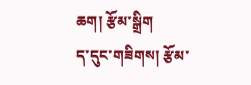ཆག། རྩོམ་སྒྲིག
ད་དུང་གཟིགས། རྩོམ་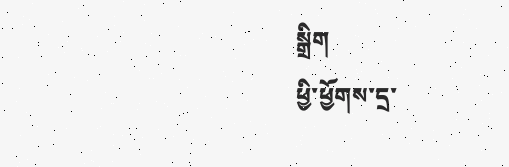སྒྲིག
ཕྱི་ཕྱོགས་དྲ་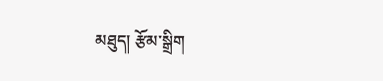མཐུད། རྩོམ་སྒྲིག